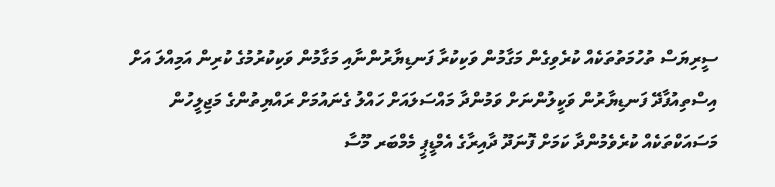ސީރިޔަސް ތުހުމަތުތަކެއް ކުރެވިގެން މަގާމުން ވަކިކުރާ ފަނޑިޔާރުންނާއި މަގާމުން ވަކިކުރުމުގެ ކުރިން އަމިއްލަ އަށް އިސްތިއުފާދޭ ފަނޑިޔާރުން ވަކީލުންނަށް ވަމުންދާ މައްސަލައަށް ހައްލު ގެނައުމަށް ރައްޔިތުންގެ މަޖިލީހުން މަސައަކްތަކެއް ކުރެވެމުންދާ ކަމަށް ފޮނަދޫ ދާއިރާގެ އެމްޑީޕީ މެމްބަރ މޫސާ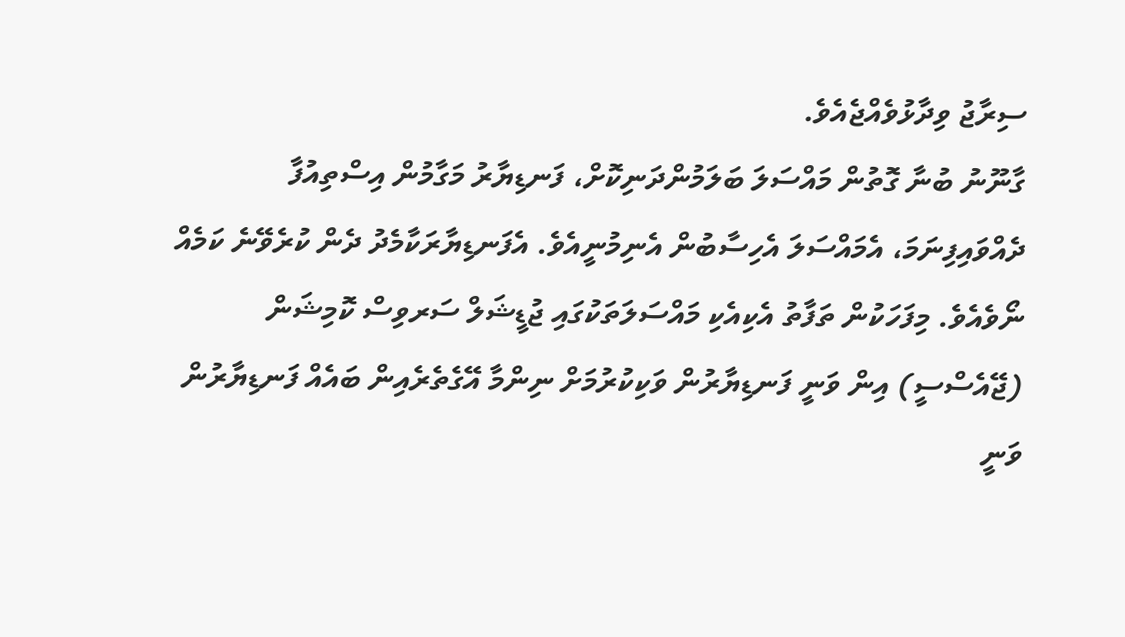ސިރާޖު ވިދާޅުވެއްޖެއެވެ.
ގާނޫނު ބުނާ ގޮތުން މައްސަލަ ބަލަމުންދަނިކޮށް، ފަނޑިޔާރު މަގާމުން އިސްތިއުފާ ދެއްވައިފިނަމަ، އެމައްސަލަ އެހިސާބުން އެނިމުނީއެވެ. އެފަނޑިޔާރަކާމެދު ދެން ކުރެވޭނެ ކަމެއް ނޯވެއެވެ. މިފަހަކުން ތަފާތު އެކިއެކި މައްސަލަތަކުގައި ޖުޑީޝަލް ސަރވިސް ކޮމިޝަން (ޖޭއެސްސީ) އިން ވަނީ ފަނޑިޔާރުން ވަކިކުރުމަށް ނިންމާ އޭގެތެރެއިން ބައެއް ފަނޑިޔާރުން ވަނީ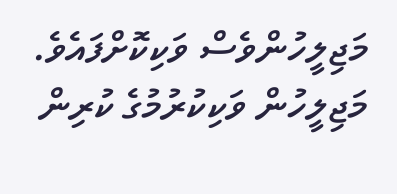މަޖިލީހުންވެސް ވަކިކޮށްފައެވެ.
މަޖިލީހުން ވަކިކުރުމުގެ ކުރިން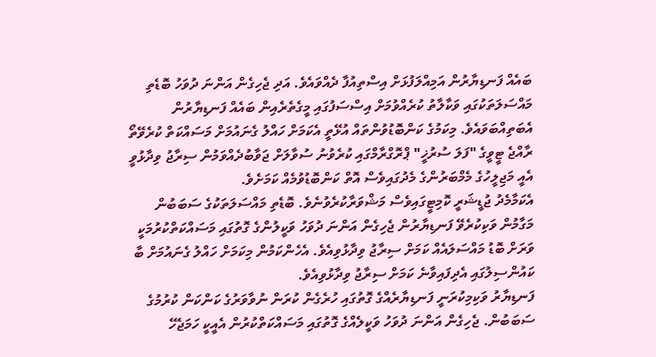ބައެއް ފަނޑިޔާރުން އަމިއްލަފުޅަށް އިސްތިއުފާ ދެއްވައެވެ. އަދި ޖެހިގެން އަންނަ ދުވަހު ބޮޑެތި މައްސަލަތަކުގައި ވަކާލާތު ކުރެއްވުމަށް އިސްސަފުގައި މީގެތެރެއިން ބައެއް ފަނޑިޔާރުން އެބަތިއްބަވައެވެ. މިކަމުގެ ކަންބޮޑުވުންތައް އުޅޭތީ އެކަމަށް ހައްލު ގެނައުމަށް މަސައްކަތް ކުރެވޭތޯ ރާއްޖެ ޓީވީގެ "ފަލަ ސުރުޚީ" ޕްރޮގްރާމްގައި ކުރެވުނު ސުވާލަށް ޖަވާބުދެއްވަމުން ސިރާޖު ވިދާޅުވީ އެއީ މަޖިލީހުގެ މެމްބަރުންގެ މެދުގައިވެސް އޮތް ކަންބޮޑުވުމެއް ކަމަށެވެ.
އެކަމާމެދު ޖުޑީޝަރީ ކޮމިޓީގައިވެސް މަޝްވަރާކުރެވުނެވެ. ބޮޑެތި މައްސަލަތަކުގެ ސަބަބުން މަގާމުން ވަކިކުރެވޭ ފަނޑިޔާރުން ޖެހިގެން އަންނަ ދުވަހު ވަކީލުންގެ ގޮތުގައި މަސައްކަތްކުރުމަކީ ވަރަށް ބޮޑު މައްސަލައެއް ކަމަށް ސިރާޖު ވިދާޅުވިއެވެ. އެހެންކަމުން މިކަމަށް ހައްލު ގެނައުމަށް ބާ ކައުންސިލުގައި އެދިފައިވާނެ ކަމަށް ސިރާޖު ވިދާޅުވިއެވެ.
ފަނޑިޔާރު ވަކިމިކުރަނީ ފަނޑިޔާރެއްގެ ގޮތުގައި ހުރެގެން ކުރަން ނުވާވަރުގެ ކަންކަން ކުރުމުގެ ސަބަބުން. ޖެހިގެން އަންނަ ދުވަހު ވަކީލެއްގެ ގޮތުގައި މަސައްކަތްކުރުން އެއީކީ ހަމަޖެހޭ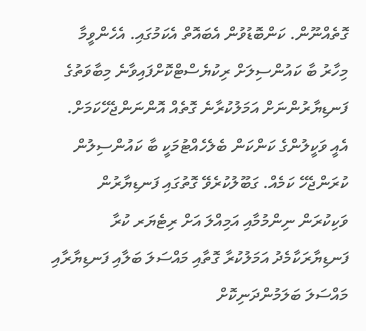ގޮތެއްނޫން. ކަންބޮޑުވުން އެބައޮތް އެކަމުގައި. އެހެންވީމާ މިހާރު ބާ ކައުންސިލަށް ރިކުޔެސްޓްކޮށްފައިވާނެ މިބާވަތުގެ ފަނޑިޔާރުންނަށް އަމަލުކުރާނެ ގޮތެއް އޮންނަންޖެހޭކަމަށް. އެއީ ވަކީލުންގެ ކަންކަން ބެލެހެއްޓުމަކީ ބާ ކައުންސިލުން ކުރަންޖެހޭ ކަމެއް. ގަބޫލުކުރެވޭ ގޮތުގައި ފަނޑިޔާރުން ވަކިކުރަން ނިންމުމާއި އަމިއްލަ އަށް ރިޓެޔަރ ކުރާ ފަނޑިޔާރަކާމެދު އަމަލުކުރާ ގޮތާއި މައްސަލަ ބަލާއި ފަނޑިޔާރާއި މައްސަލަ ބަލަމުންދަނިކޮށް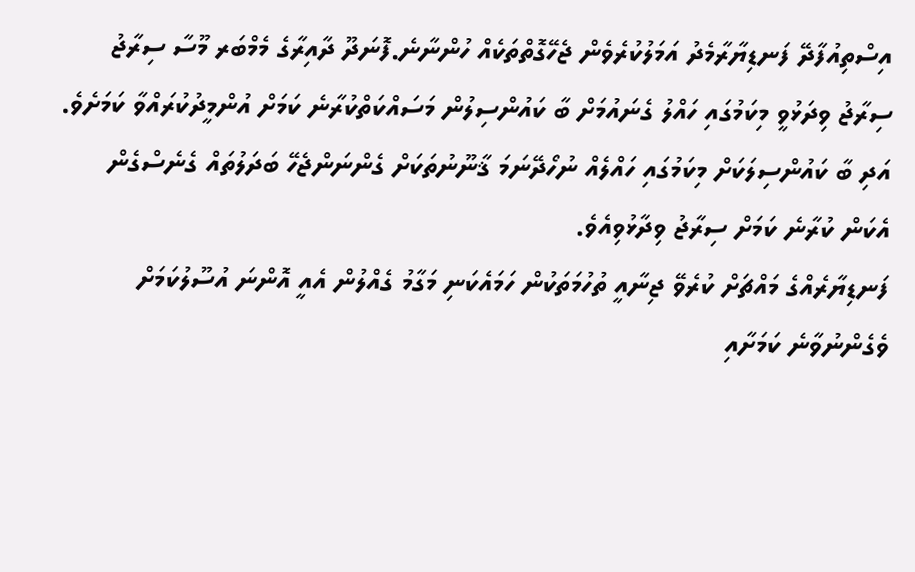އިސްތިއުފާދޭ ފަނޑިޔާރާމެދު އަމަލުކުރެވެން ޖެހޭގޮތްތަކެއް ހުންނާނެ.ފޮނަދޫ ދާއިރާގެ މެމްބަރ މޫސާ ސިރާޖު
ސިރާޖު ވިދަޅުވީ މިކަމުގައި ހައްލު ގެނައުމަށް ބާ ކައުންސިލުން މަސައްކަތްކުރާނެ ކަމަށް އުންމީދުކުރައްވާ ކަމަށެވެ. އަދި ބާ ކައުންސިލަކަށް މިކަމުގައި ހައްލެއް ނުހޯދޭނަމަ ޤާނޫނުތަކަށް ގެންނަންޖެހޭ ބަދަލުތައް ގެނެސްގެން އެކަން ކުރާނެ ކަމަށް ސިރާޖު ވިދާޅުވިއެވެ.
ފަނޑިޔާރެއްގެ މައްޗަށް ކުރެވޭ ޖިނާއީ ތުހުމަތަކުން ހަމައެކަނި މަގާމު ގެއްލުން އެއީ އޮންނަ އުސޫލުކަމަށް ވެގެންނުވާނެ ކަމަށާއި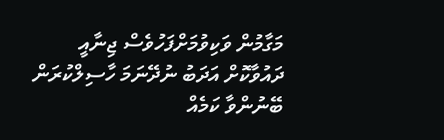މަގާމުން ވަކިވުމަށްފަހުވެސް ޖިނާއީ ދައުވާކޮށް އަދަބު ނުދޭނަމަ ހާސިލްކުރަން ބޭނުންވާ ކަމެއް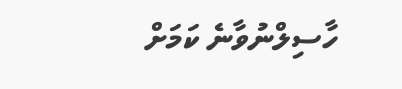ހާސިލްނުވާނެ ކަމަށް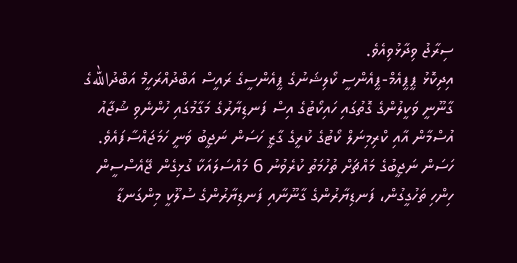ސިރާޖު ވިދާޅުވިއެވެ.
އިދިކޮޅު ޕީޕީއެމް-ޕީއެންސީ ކޯލިޝަނުގެ ޕީއެންސީގެ ރައީސް އަބްދުއްރަހީމް އަބްދުاللهގެ ގާނޫނީ ވަކީލުންގެ ގޮތުގައި ހައިކޯޓުގެ އިސް ފަނޑިޔާރުގެ މަގާމުގައި ހުންނެވި ޝުޖާއު އުސްމާން އާއި ކްރިމިނަލް ކޯޓުގެ ކުރީގެ ގާޒީ ހަސަން ނަޖީބު ވަނީ ހަމަޖައްސާފައެވެ. ހަސަން ނަޖީބުގެ މައްޗަށް ތުހުމަތު ކުރެވުނު 6 މައްސަލައަކާ ގުޅިގެން ޖޭއެސްސީން ހިންހި ތަހުގީގުން، ފަނޑިޔާރުންގެ ގާނޫނާއި ފަނޑިޔާރުންގެ ސުލޫކީ މިންގަނޑާ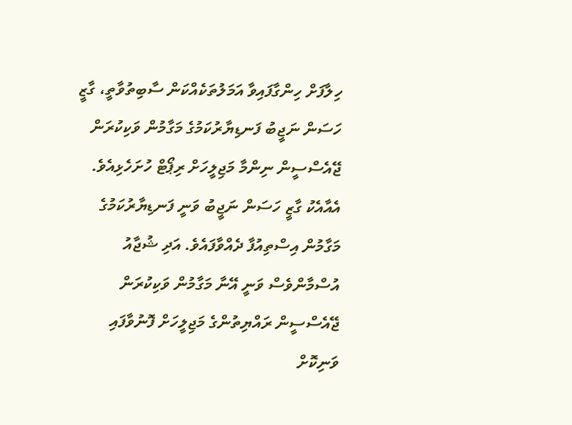ހިލާފަށް ހިންގާފައިވާ އަމަލުތަކެއްކަން ސާބިތުވާތީ، ގާޒީ ހަސަން ނަޖީބު ފަނޑިޔާރުކަމުގެ މަގާމުން ވަކިކުރަން ޖޭއެސްސީން ނިންމާ މަޖިލީހަށް ރިޕޯޓް ހުށަހެޅިއެވެ. އެއާއެކު ގާޒީ ހަސަން ނަޖީބު ވަނީ ފަނޑިޔާރުކަމުގެ މަގާމުން އިސްތިއުފާ ދެއްވާފައެވެ. އަދި ޝުޖާއު އުސްމާންވެސް ވަނީ އޭނާ މަގާމުން ވަކިކުރަން ޖޭއެސްސީން ރައްޔިތުންގެ މަޖިލީހަށް ފޮނުވާފައި ވަނިކޮށް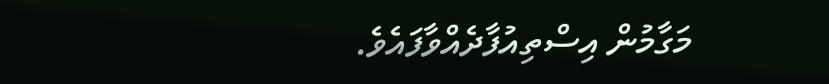މަގާމުން އިސްތިއުފާދެއްވާފައެވެ.